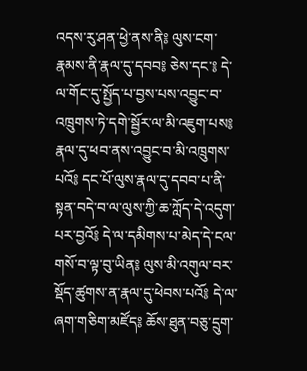འདས་རུ་ཤན་ཕྱེ་ནས་ནི༔ ལུས་ངག་རྣམས་ནི་རྣལ་དུ་དབབ༔ ཅེས་དང་༔ དེ་ལ་གོང་དུ་སྤྱོད་པ་བྱས་པས་འབྱུང་བ་འཁྲུགས་ཏེ་དགེ་སྦྱོར་ལ་མི་འཇུག་པས༔ རྣལ་དུ་ཕབ་ནས་འབྱུང་བ་མི་འཁྲུགས་པའོ༔ དང་པོ་ལུས་རྣལ་དུ་དབབ་པ་ནི་སྟན་བདེ་བ་ལ་ལུས་ཀྱི་ཆ་ཀློད་དེ་འདུག་པར་བྱའོ༔ དེ་ལ་དམིགས་པ་མེད་དེ་ངལ་གསོ་བ་ལྟ་བུ་ཡིན༔ ལུས་མི་འགུལ་བར་སྡོད་ཚུགས་ན་རྣལ་དུ་ཕེབས་པའོ༔ དེ་ལ་ཞག་གཅིག་མཛོད༔ ཆོས་ཐུན་བཅུ་དྲུག་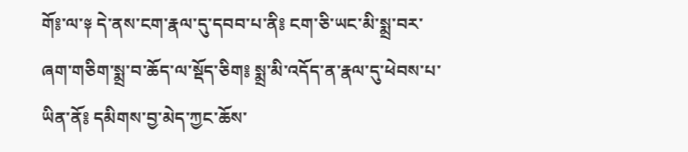གོ༔་ལ་༈ དེ་ནས་ངག་རྣལ་དུ་དབབ་པ་ནི༔ ངག་ཅི་ཡང་མི་སྨྲ་བར་ཞག་གཅིག་སྨྲ་བ་ཆོད་ལ་སྡོད་ཅིག༔ སྨྲ་མི་འདོད་ན་རྣལ་དུ་ཕེབས་པ་ཡིན་ནོ༔ དམིགས་བྱ་མེད་ཀྱང་ཆོས་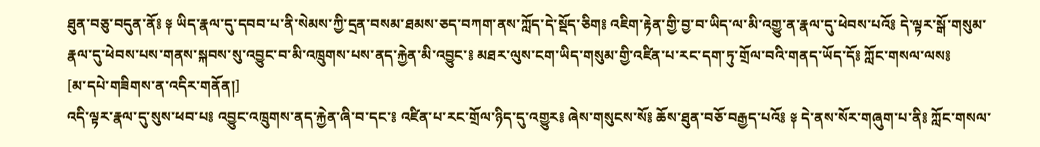ཐུན་བཅུ་བདུན་ནོ༔ ༈ ཡིད་རྣལ་དུ་དབབ་པ་ནི་སེམས་ཀྱི་དྲན་བསམ་ཐམས་ཅད་བཀག་ནས་ཀློད་དེ་སྡོད་ཅིག༔ འཇིག་རྟེན་གྱི་བྱ་བ་ཡིད་ལ་མི་འགྱུ་ན་རྣལ་དུ་ཕེབས་པའོ༔ དེ་ལྟར་སྒོ་གསུམ་རྣལ་དུ་ཕེབས་པས་གནས་སྐབས་སུ་འབྱུང་བ་མི་འཁྲུགས་པས་ནད་རྐྱེན་མི་འབྱུང་༔ མཐར་ལུས་ངག་ཡིད་གསུམ་གྱི་འཛིན་པ་རང་དག་ཏུ་གྲོལ་བའི་གནད་ཡོད་དོ༔ ཀློང་གསལ་ལས༔
[མ་དཔེ་གཟིགས་ན་འདིར་གནོན།]
འདི་ལྟར་རྣལ་དུ་སུས་ཕབ་པ༔ འབྱུང་འཁྲུགས་ནད་རྐྱེན་ཞི་བ་དང་༔ འཛིན་པ་རང་གྲོལ་ཉིད་དུ་འགྱུར༔ ཞེས་གསུངས་སོ༔ ཆོས་ཐུན་བཅོ་བརྒྱད་པའོ༔ ༈ དེ་ནས་སོར་གཞུག་པ་ནི༔ ཀློང་གསལ་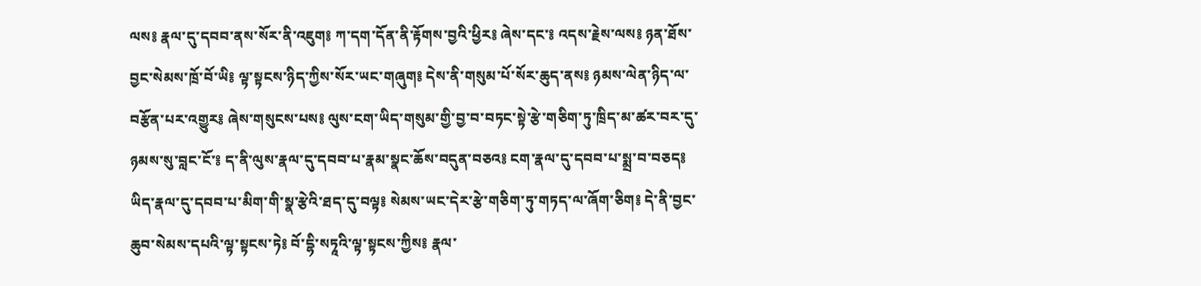ལས༔ རྣལ་དུ་དབབ་ནས་སོར་ནི་འཇུག༔ ཀ་དག་དོན་ནི་རྟོགས་བྱའི་ཕྱིར༔ ཞེས་དང་༔ འདས་རྗེས་ལས༔ ཉན་ཐོས་བྱང་སེམས་ཁྲོ་བོ་ཡི༔ ལྟ་སྟངས་ཉིད་ཀྱིས་སོར་ཡང་གཞུག༔ དེས་ནི་གསུམ་པོ་སོར་ཆུད་ནས༔ ཉམས་ལེན་ཉིད་ལ་བརྩོན་པར་འགྱུར༔ ཞེས་གསུངས་པས༔ ལུས་ངག་ཡིད་གསུམ་གྱི་བྱ་བ་བཏང་སྟེ་རྩེ་གཅིག་ཏུ་ཁྲིད་མ་ཚར་བར་དུ་ཉམས་སུ་བླང་ངོ་༔ ད་ནི་ལུས་རྣལ་དུ་དབབ་པ་རྣམ་སྣང་ཆོས་བདུན་བཅའ༔ ངག་རྣལ་དུ་དབབ་པ་སྨྲ་བ་བཅད༔ ཡིད་རྣལ་དུ་དབབ་པ་མིག་གི་སྣ་རྩེའི་ཐད་དུ་བལྟ༔ སེམས་ཡང་དེར་རྩེ་གཅིག་ཏུ་གཏད་ལ་ཞོག་ཅིག༔ དེ་ནི་བྱང་ཆུབ་སེམས་དཔའི་ལྟ་སྟངས་ཏེ༔ བོ་དྷི་སཏཱའི་ལྟ་སྟངས་ཀྱིས༔ རྣལ་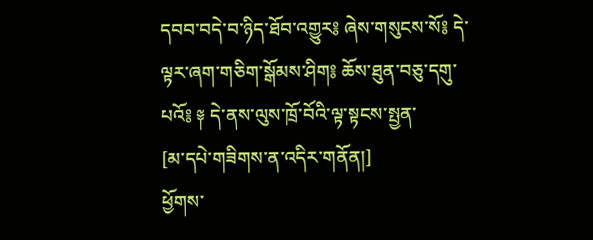དབབ་བདེ་བ་ཉིད་ཐོབ་འགྱུར༔ ཞེས་གསུངས་སོ༔ དེ་ལྟར་ཞག་གཅིག་སྒོམས་ཤིག༔ ཆོས་ཐུན་བཅུ་དགུ་པའོ༔ ༈ དེ་ནས་ལུས་ཁྲོ་བོའི་ལྟ་སྟངས་སྤྱན་
[མ་དཔེ་གཟིགས་ན་འདིར་གནོན།]
ཕྱོགས་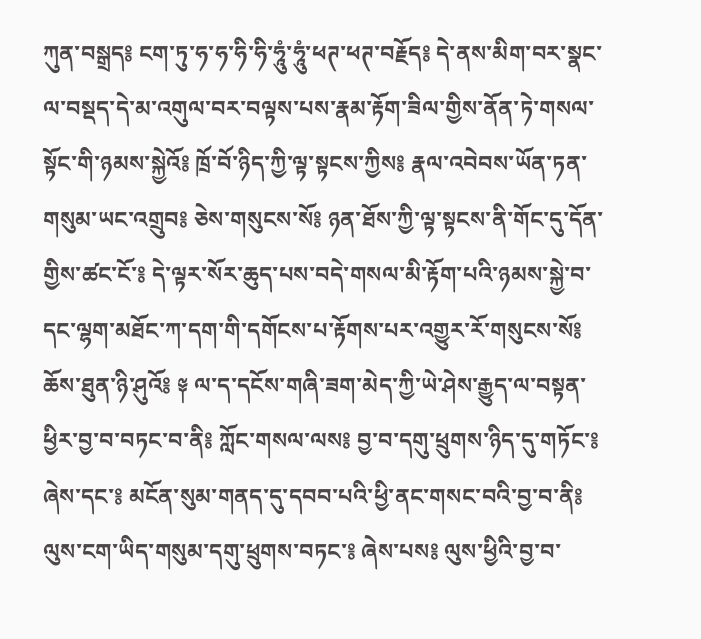ཀུན་བསྒྲད༔ ངག་ཏུ་ཧ་ཧ་ཧི་ཧི་ཧཱུཾ་ཧཱུཾ་ཕཊ་ཕཊ་བརྗོད༔ དེ་ནས་མིག་བར་སྣང་ལ་བསྡད་དེ་མ་འགུལ་བར་བལྟས་པས་རྣམ་རྟོག་ཟིལ་གྱིས་ནོན་ཏེ་གསལ་སྟོང་གི་ཉམས་སྐྱེའོ༔ ཁྲོ་བོ་ཉིད་ཀྱི་ལྟ་སྟངས་ཀྱིས༔ རྣལ་འབེབས་ཡོན་ཏན་གསུམ་ཡང་འགྲུབ༔ ཅེས་གསུངས་སོ༔ ཉན་ཐོས་ཀྱི་ལྟ་སྟངས་ནི་གོང་དུ་དོན་གྱིས་ཚང་ངོ་༔ དེ་ལྟར་སོར་ཆུད་པས་བདེ་གསལ་མི་རྟོག་པའི་ཉམས་སྐྱེ་བ་དང་ལྷག་མཐོང་ཀ་དག་གི་དགོངས་པ་རྟོགས་པར་འགྱུར་རོ་གསུངས་སོ༔ ཆོས་ཐུན་ཉི་ཤུའོ༔ ༈ ལ་ད་དངོས་གཞི་ཟག་མེད་ཀྱི་ཡེ་ཤེས་རྒྱུད་ལ་བསྟན་ཕྱིར་བྱ་བ་བཏང་བ་ནི༔ ཀློང་གསལ་ལས༔ བྱ་བ་དགུ་ཕྲུགས་ཉིད་དུ་གཏོང་༔ ཞེས་དང་༔ མངོན་སུམ་གནད་དུ་དབབ་པའི་ཕྱི་ནང་གསང་བའི་བྱ་བ་ནི༔ ལུས་ངག་ཡིད་གསུམ་དགུ་ཕྲུགས་བཏང་༔ ཞེས་པས༔ ལུས་ཕྱིའི་བྱ་བ་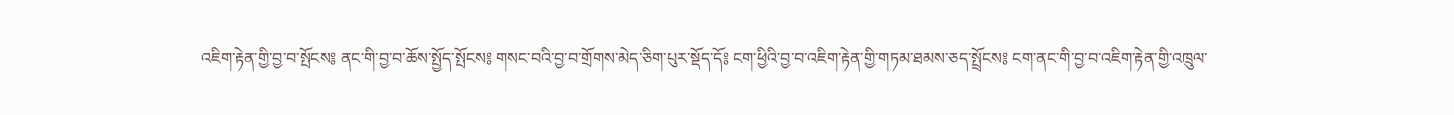འཇིག་རྟེན་གྱི་བྱ་བ་སྤོངས༔ ནང་གི་བྱ་བ་ཆོས་སྤྱོད་སྤོངས༔ གསང་བའི་བྱ་བ་གྲོགས་མེད་ཅིག་པུར་སྡོད་དོ༔ ངག་ཕྱིའི་བྱ་བ་འཇིག་རྟེན་གྱི་གཏམ་ཐམས་ཅད་སྤྲོངས༔ ངག་ནང་གི་བྱ་བ་འཇིག་རྟེན་གྱི་འཁྲུལ་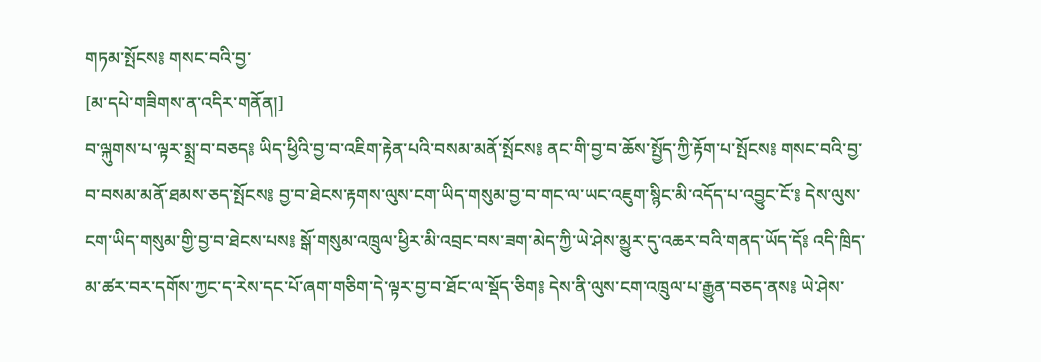གཏམ་སྤོངས༔ གསང་བའི་བྱ་
[མ་དཔེ་གཟིགས་ན་འདིར་གནོན།]
བ་ལྐུགས་པ་ལྟར་སྨྲ་བ་བཅད༔ ཡིད་ཕྱིའི་བྱ་བ་འཇིག་རྟེན་པའི་བསམ་མནོ་སྤོངས༔ ནང་གི་བྱ་བ་ཆོས་སྤྱོད་ཀྱི་རྟོག་པ་སྤོངས༔ གསང་བའི་བྱ་བ་བསམ་མནོ་ཐམས་ཅད་སྤོངས༔ བྱ་བ་ཐེངས་རྟགས་ལུས་ངག་ཡིད་གསུམ་བྱ་བ་གང་ལ་ཡང་འཇུག་སྙིང་མི་འདོད་པ་འབྱུང་ངོ་༔ དེས་ལུས་ངག་ཡིད་གསུམ་གྱི་བྱ་བ་ཐེངས་པས༔ སྒོ་གསུམ་འཁྲུལ་ཕྱིར་མི་འབྲང་བས་ཟག་མེད་ཀྱི་ཡེ་ཤེས་མྱུར་དུ་འཆར་བའི་གནད་ཡོད་དོ༔ འདི་ཁྲིད་མ་ཚར་བར་དགོས་ཀྱང་ད་རེས་དང་པོ་ཞག་གཅིག་དེ་ལྟར་བྱ་བ་ཐོང་ལ་སྡོད་ཅིག༔ དེས་ནི་ལུས་ངག་འཁྲུལ་པ་རྒྱུན་བཅད་ནས༔ ཡེ་ཤེས་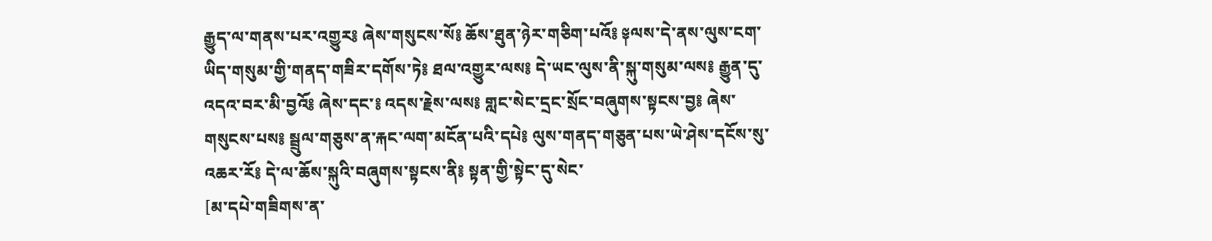རྒྱུད་ལ་གནས་པར་འགྱུར༔ ཞེས་གསུངས་སོ༔ ཆོས་ཐུན་ཉེར་གཅིག་པའོ༔ ༈ལས་དེ་ནས་ལུས་ངག་ཡིད་གསུམ་གྱི་གནད་གཟིར་དགོས་ཏེ༔ ཐལ་འགྱུར་ལས༔ དེ་ཡང་ལུས་ནི་སྐུ་གསུམ་ལས༔ རྒྱུན་དུ་འདའ་བར་མི་བྱའོ༔ ཞེས་དང་༔ འདས་རྗེས་ལས༔ གླང་སེང་དྲང་སྲོང་བཞུགས་སྟངས་བྱ༔ ཞེས་གསུངས་པས༔ སྦྲུལ་གཅུས་ན་རྐང་ལག་མངོན་པའི་དཔེ༔ ལུས་གནད་གཅུན་པས་ཡེ་ཤེས་དངོས་སུ་འཆར་རོ༔ དེ་ལ་ཆོས་སྐུའི་བཞུགས་སྟངས་ནི༔ སྟན་གྱི་སྟེང་དུ་སེང་
[མ་དཔེ་གཟིགས་ན་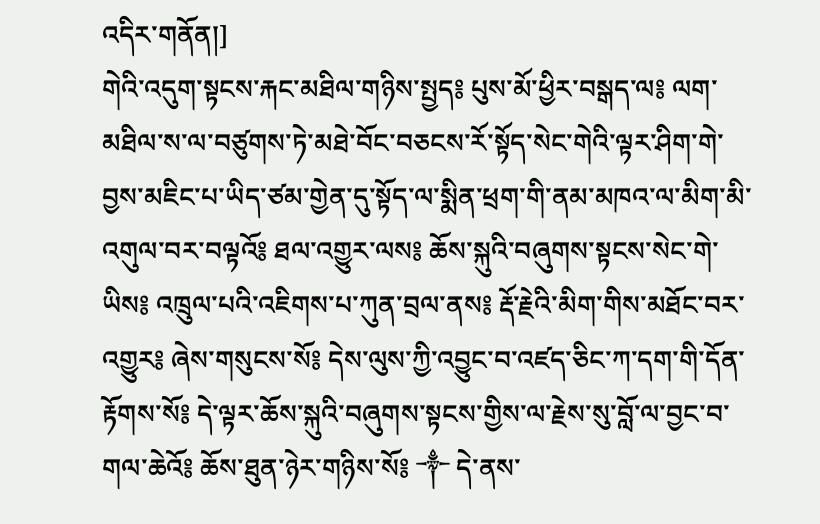འདིར་གནོན།]
གེའི་འདུག་སྟངས་རྐང་མཐིལ་གཉིས་སྤྱད༔ པུས་མོ་ཕྱིར་བསྒད་ལ༔ ལག་མཐིལ་ས་ལ་བཙུགས་ཏེ་མཐེ་བོང་བཅངས་རོ་སྟོད་སེང་གེའི་ལྟར་ཤིག་གེ་བྱས་མཇིང་པ་ཡིད་ཙམ་གྱེན་དུ་སྟོད་ལ་སྨིན་ཕྲག་གི་ནམ་མཁའ་ལ་མིག་མི་འགུལ་བར་བལྟའོ༔ ཐལ་འགྱུར་ལས༔ ཆོས་སྐུའི་བཞུགས་སྟངས་སེང་གེ་ཡིས༔ འཁྲུལ་པའི་འཇིགས་པ་ཀུན་བྲལ་ནས༔ རྡོ་རྗེའི་མིག་གིས་མཐོང་བར་འགྱུར༔ ཞེས་གསུངས་སོ༔ དེས་ལུས་ཀྱི་འབྱུང་བ་འཛད་ཅིང་ཀ་དག་གི་དོན་རྟོགས་སོ༔ དེ་ལྟར་ཆོས་སྐུའི་བཞུགས་སྟངས་གྱིས་ལ་རྗེས་སུ་བློ་ལ་བྱང་བ་གལ་ཆེའོ༔ ཆོས་ཐུན་ཉེར་གཉིས་སོ༔ ༒ དེ་ནས་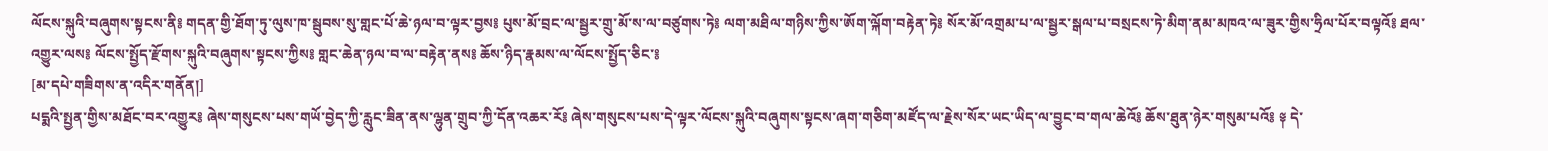ལོངས་སྐུའི་བཞུགས་སྟངས་ནི༔ གདན་གྱི་ཐོག་ཏུ་ལུས་ཁ་སྦུབས་སུ་གླང་པོ་ཆེ་ཉལ་བ་ལྟར་བྱས༔ པུས་མོ་བྲང་ལ་སྦྱར་གྲུ་མོ་ས་ལ་བཙུགས་ཏེ༔ ལག་མཐིལ་གཉིས་ཀྱིས་ཨོག་ལྐོག་བརྟེན་ཏེ༔ སོར་མོ་འགྲམ་པ་ལ་སྦྱར་སྒལ་པ་བསྲངས་ཏེ་མིག་ནམ་མཁའ་ལ་ཟུར་གྱིས་ཧྲིལ་པོར་བལྟའོ༔ ཐལ་འགྱུར་ལས༔ ལོངས་སྤྱོད་རྫོགས་སྐུའི་བཞུགས་སྟངས་ཀྱིས༔ གླང་ཆེན་ཉལ་བ་ལ་བརྟེན་ནས༔ ཆོས་ཉིད་རྣམས་ལ་ལོངས་སྤྱོད་ཅིང་༔
[མ་དཔེ་གཟིགས་ན་འདིར་གནོན།]
པདྨའི་སྤྱན་གྱིས་མཐོང་བར་འགྱུར༔ ཞེས་གསུངས་པས་གཡོ་བྱེད་ཀྱི་རླུང་ཟིན་ནས་ལྷུན་གྲུབ་ཀྱི་དོན་འཆར་རོ༔ ཞེས་གསུངས་པས་དེ་ལྟར་ལོངས་སྐུའི་བཞུགས་སྟངས་ཞག་གཅིག་མཛོད་ལ་རྗེས་སོར་ཡང་ཡིད་ལ་བྱུང་བ་གལ་ཆེའོ༔ ཆོས་ཐུན་ཉེར་གསུམ་པའོ༔ ༈ དེ་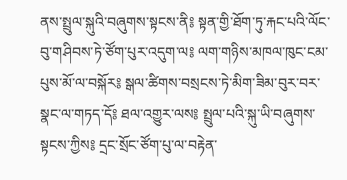ནས་སྤྲུལ་སྐུའི་བཞུགས་སྟངས་ནི༔ སྟན་གྱི་ཐོག་ཏུ་རྐང་པའི་ལོང་བུ་གཤིབས་ཏེ་ཙོག་པུར་འདུག་ལ༔ ལག་གཉིས་མཁལ་ཁུང་ངམ་པུས་མོ་ལ་བསྐོར༔ སྒལ་ཚིགས་བསྲངས་ཏེ་མིག་ཟིམ་བུར་བར་སྣང་ལ་གཏད་དོ༔ ཐལ་འགྱུར་ལས༔ སྤྲུལ་པའི་སྐུ་ཡི་བཞུགས་སྟངས་ཀྱིས༔ དྲང་སྲོང་ཙོག་པུ་ལ་བརྟེན་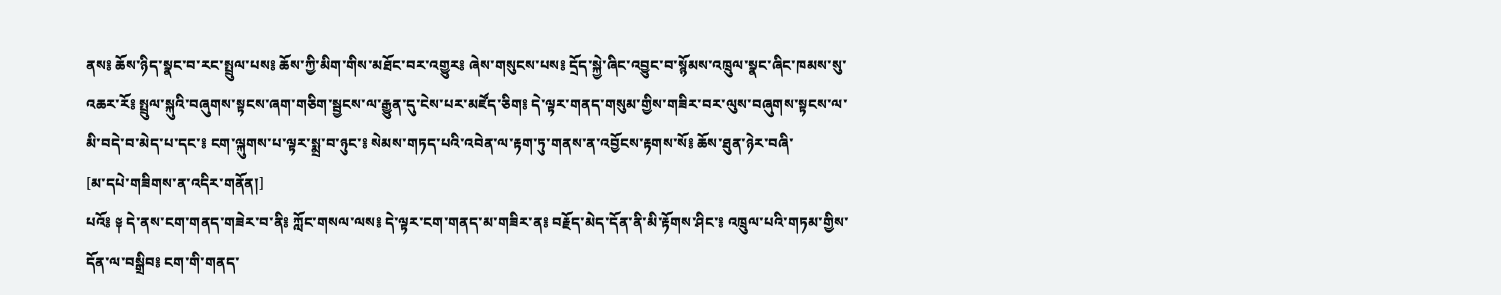ནས༔ ཆོས་ཉིད་སྣང་བ་རང་སྤྲུལ་པས༔ ཆོས་ཀྱི་མིག་གིས་མཐོང་བར་འགྱུར༔ ཞེས་གསུངས་པས༔ དྲོད་སྐྱེ་ཞིང་འབྱུང་བ་སྙོམས་འཁྲུལ་སྣང་ཞིང་ཁམས་སུ་འཆར་རོ༔ སྤྲུལ་སྐུའི་བཞུགས་སྟངས་ཞག་གཅིག་སྦྱངས་ལ་རྒྱུན་དུ་ངེས་པར་མཛོད་ཅིག༔ དེ་ལྟར་གནད་གསུམ་གྱིས་གཟིར་བར་ལུས་བཞུགས་སྟངས་ལ་མི་བདེ་བ་མེད་པ་དང་༔ ངག་ལྐུགས་པ་ལྟར་སྨྲ་བ་ཉུང་༔ སེམས་གཏད་པའི་འབེན་ལ་རྟག་ཏུ་གནས་ན་འབྱོངས་རྟགས་སོ༔ ཆོས་ཐུན་ཉེར་བཞི་
[མ་དཔེ་གཟིགས་ན་འདིར་གནོན།]
པའོ༔ ༈ དེ་ནས་ངག་གནད་གཟེར་བ་ནི༔ ཀློང་གསལ་ལས༔ དེ་ལྟར་ངག་གནད་མ་གཟིར་ན༔ བརྗོད་མེད་དོན་ནི་མི་རྟོགས་ཤིང་༔ འཁྲུལ་པའི་གཏམ་གྱིས་དོན་ལ་བསྒྲིབ༔ ངག་གི་གནད་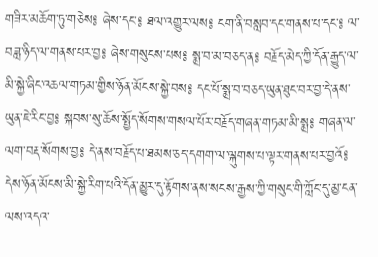གཟིར་མཆོག་ཏུ་གཅེས༔ ཞེས་དང་༔ ཐལ་འགྱུར་ལས༔ ངག་ནི་བསླབ་དང་གནས་པ་དང་༔ ལ་བཟླ་ཉིད་ལ་གནས་པར་བྱ༔ ཞེས་གསུངས་པས༔ སྨྲ་བ་མ་བཅད་ན༔ བརྗོད་མེད་ཀྱི་དོན་རྒྱུད་ལ་མི་སྐྱེ་ཞིང་འཆལ་གཏམ་གྱིས་ཉོན་མོངས་སྐྱེ་བས༔ དང་པོ་སྨྲ་བ་བཅད་ཡུན་ཐུང་བར་བྱ་དེ་ནས་ཡུན་ཇེ་རིང་བྱ༔ སྐབས་སུ་ཆོས་སྤྱོད་སོགས་གསལ་པོར་བརྗོད་གཞན་གཏམ་མི་སྨྲ༔ གཞན་ལ་ལག་བརྡ་སོགས་བྱ༔ དེ་ནས་བརྗོད་པ་ཐམས་ཅད་དགག་ལ་ལྐུགས་པ་ལྟར་གནས་པར་བྱའོ༔ དེས་ཉོན་མོངས་མི་སྐྱེ་རིག་པའི་དོན་མྱུར་དུ་རྟོགས་ནས་སངས་རྒྱས་ཀྱི་གསུང་གི་ཀློང་དུ་མྱ་ངན་ལས་འདའ་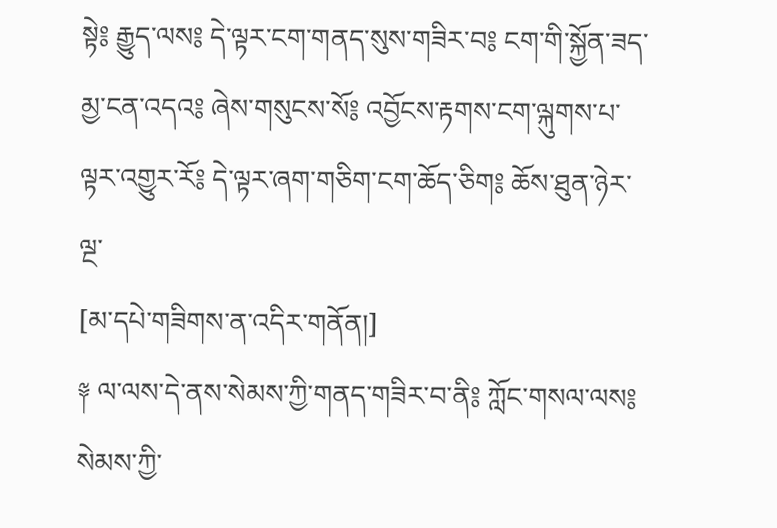སྟེ༔ རྒྱུད་ལས༔ དེ་ལྟར་ངག་གནད་སུས་གཟིར་བ༔ ངག་གི་སྐྱོན་ཟད་མྱ་ངན་འདའ༔ ཞེས་གསུངས་སོ༔ འབྱོངས་རྟགས་ངག་ལྐུགས་པ་ལྟར་འགྱུར་རོ༔ དེ་ལྟར་ཞག་གཅིག་ངག་ཆོད་ཅིག༔ ཆོས་ཐུན་ཉེར་ལྔ་
[མ་དཔེ་གཟིགས་ན་འདིར་གནོན།]
༈ ལ་ལས་དེ་ནས་སེམས་ཀྱི་གནད་གཟིར་བ་ནི༔ ཀློང་གསལ་ལས༔ སེམས་ཀྱི་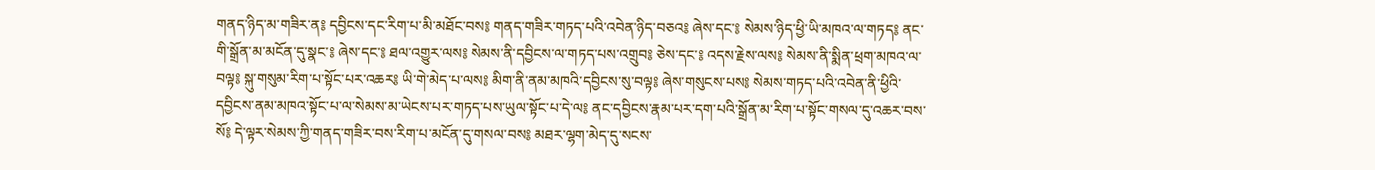གནད་ཉིད་མ་གཟིར་ན༔ དབྱིངས་དང་རིག་པ་མི་མཐོང་བས༔ གནད་གཟིར་གཏད་པའི་འབེན་ཉིད་བཅའ༔ ཞེས་དང་༔ སེམས་ཉིད་ཕྱི་ཡི་མཁའ་ལ་གཏད༔ ནང་གི་སྒྲོན་མ་མངོན་དུ་སྣང་༔ ཞེས་དང་༔ ཐལ་འགྱུར་ལས༔ སེམས་ནི་དབྱིངས་ལ་གཏད་པས་འགྲུབ༔ ཅེས་དང་༔ འདས་རྗེས་ལས༔ སེམས་ནི་སྨིན་ཕྲག་མཁའ་ལ་བལྟ༔ སྐུ་གསུམ་རིག་པ་སྟོང་པར་འཆར༔ ཡི་གེ་མེད་པ་ལས༔ མིག་ནི་ནམ་མཁའི་དབྱིངས་སུ་བལྟ༔ ཞེས་གསུངས་པས༔ སེམས་གཏད་པའི་འབེན་ནི་ཕྱིའི་དབྱིངས་ནམ་མཁའ་སྟོང་པ་ལ་སེམས་མ་ཡེངས་པར་གཏད་པས་ཡུལ་སྟོང་པ་དེ་ལ༔ ནང་དབྱིངས་རྣམ་པར་དག་པའི་སྒྲོན་མ་རིག་པ་སྟོང་གསལ་དུ་འཆར་བས་སོ༔ དེ་ལྟར་སེམས་ཀྱི་གནད་གཟིར་བས་རིག་པ་མངོན་དུ་གསལ་བས༔ མཐར་ལྷག་མེད་དུ་སངས་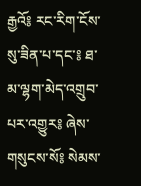རྒྱའོ༔ རང་རིག་ངོས་སུ་ཟིན་པ་དང་༔ ཐ་མ་ལྷག་མེད་འགྲུབ་པར་འགྱུར༔ ཞེས་གསུངས་སོ༔ སེམས་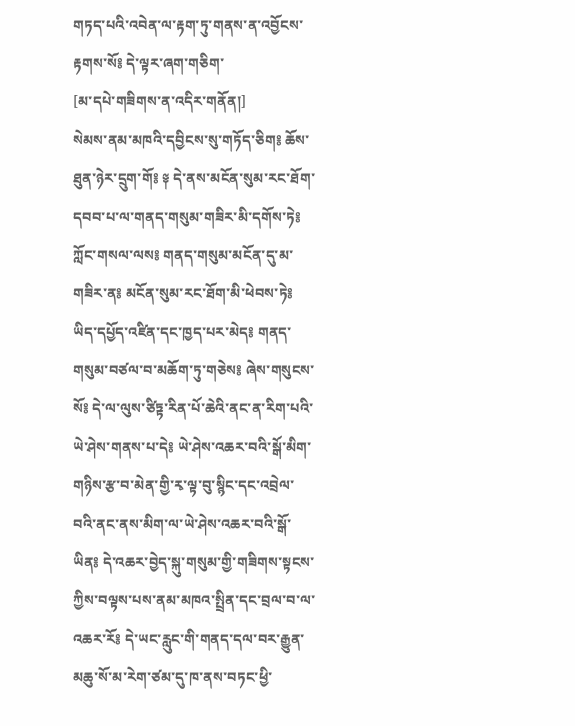གཏད་པའི་འབེན་ལ་རྟག་ཏུ་གནས་ན་འབྱོངས་རྟགས་སོ༔ དེ་ལྟར་ཞག་གཅིག་
[མ་དཔེ་གཟིགས་ན་འདིར་གནོན།]
སེམས་ནམ་མཁའི་དབྱིངས་སུ་གཏོད་ཅིག༔ ཆོས་ཐུན་ཉེར་དྲུག་གོ༔ ༈ དེ་ནས་མངོན་སུམ་རང་ཐོག་དབབ་པ་ལ་གནད་གསུམ་གཟིར་མི་དགོས་ཏེ༔ ཀློང་གསལ་ལས༔ གནད་གསུམ་མངོན་དུ་མ་གཟིར་ན༔ མངོན་སུམ་རང་ཐོག་མི་ཕེབས་ཏེ༔ ཡིད་དཔྱོད་འཛིན་དང་ཁྱད་པར་མེད༔ གནད་གསུམ་བཙལ་བ་མཆོག་ཏུ་གཅེས༔ ཞེས་གསུངས་སོ༔ དེ་ལ་ལུས་ཙིཏྟ་རིན་པོ་ཆེའི་ནང་ན་རིག་པའི་ཡེ་ཤེས་གནས་པ་དེ༔ ཡེ་ཤེས་འཆར་བའི་སྒོ་མིག་གཉིས་རྩ་བ་མེན་གྱི་རྭ་ལྟ་བུ་སྙིང་དང་འབྲེལ་བའི་ནང་ནས་མིག་ལ་ཡེ་ཤེས་འཆར་བའི་སྒོ་ཡིན༔ དེ་འཆར་བྱེད་སྐུ་གསུམ་གྱི་གཟིགས་སྟངས་ཀྱིས་བལྟས་པས་ནམ་མཁའ་སྤྲིན་དང་བྲལ་བ་ལ་འཆར་རོ༔ དེ་ཡང་རླུང་གི་གནད་དལ་བར་རྒྱུན་མཆུ་སོ་མ་རེག་ཙམ་དུ་ཁ་ནས་བཏང་ཕྱི་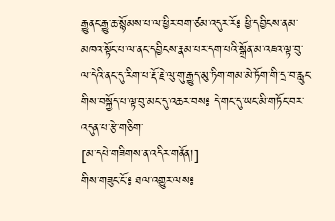རྒྱུནང་རྒྱུ་ཆ་སྙོམས་པ་ལ་ཕྱིར་བག་ཙམ་འདུར་རོ༔ ཕྱི་དབྱིངས་ནམ་མཁའ་སྟོང་པ་ལ་ནང་དབྱིངས་རྣམ་པར་དག་པའི་སྒྲོན་མ་འཇའ་ལྟ་བུ་ལ་དེའི་ནང་དུ་རིག་པ་རྡོ་རྗེ་ལུ་གུ་རྒྱུད་མུ་ཏིག་གམ་མེ་ཏོག་གི་དྲ་བ་རླུང་གིས་བསྐྱོད་པ་ལྟ་བུ་མང་དུ་འཆར་བས༔ དེ་གང་དུ་ཡང་མི་གཏོང་བར་འདུན་པ་རྩེ་གཅིག་
[མ་དཔེ་གཟིགས་ན་འདིར་གནོན།]
གིས་གཟུང་ངོ་༔ ཐལ་འགྱུར་ལས༔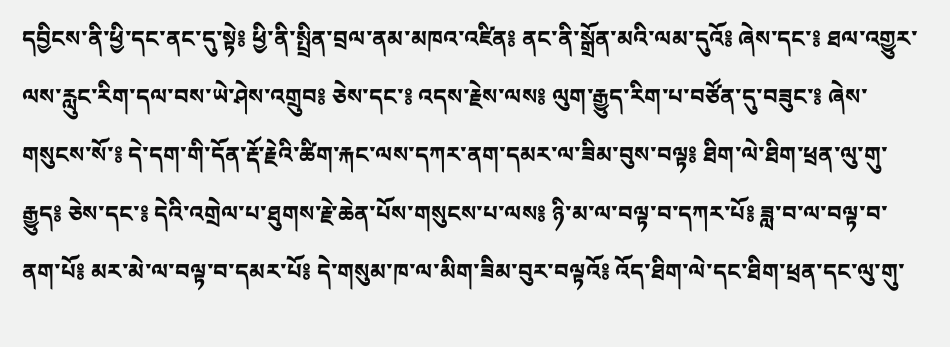དབྱིངས་ནི་ཕྱི་དང་ནང་དུ་སྟེ༔ ཕྱི་ནི་སྤྲིན་བྲལ་ནམ་མཁའ་འཛིན༔ ནང་ནི་སྒྲོན་མའི་ལམ་དུའོ༔ ཞེས་དང་༔ ཐལ་འགྱུར་ལས་རླུང་རིག་དལ་བས་ཡེ་ཤེས་འགྲུབ༔ ཅེས་དང་༔ འདས་རྗེས་ལས༔ ལུག་རྒྱུད་རིག་པ་བཙོན་དུ་བཟུང་༔ ཞེས་གསུངས་སོ་༔ དེ་དག་གི་དོན་རྡོ་རྗེའི་ཚིག་རྐང་ལས་དཀར་ནག་དམར་ལ་ཟིམ་བུས་བལྟ༔ ཐིག་ལེ་ཐིག་ཕྲན་ལུ་གུ་རྒྱུད༔ ཅེས་དང་༔ དེའི་འགྲེལ་པ་ཐུགས་རྗེ་ཆེན་པོས་གསུངས་པ་ལས༔ ཉི་མ་ལ་བལྟ་བ་དཀར་པོ༔ ཟླ་བ་ལ་བལྟ་བ་ནག་པོ༔ མར་མེ་ལ་བལྟ་བ་དམར་པོ༔ དེ་གསུམ་ཁ་ལ་མིག་ཟིམ་བུར་བལྟའོ༔ འོད་ཐིག་ལེ་དང་ཐིག་ཕྲན་དང་ལུ་གུ་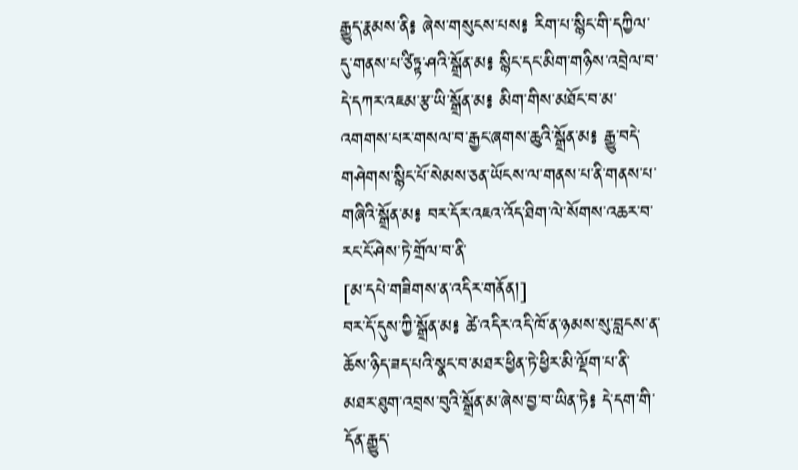རྒྱུད་རྣམས་ནི༔ ཞེས་གསུངས་པས༔ རིག་པ་སྙིང་གི་དཀྱིལ་དུ་གནས་པ་ཙིཏྟ་ཤའི་སྒྲོན་མ༔ སྙིང་དང་མིག་གཉིས་འབྲེལ་བ་དེ་དཀར་འཇམ་རྩ་ཡི་སྒྲོན་མ༔ མིག་གིས་མཐོང་བ་མ་འགགས་པར་གསལ་བ་རྒྱང་ཞགས་ཆུའི་སྒྲོན་མ༔ རྒྱུ་བདེ་གཤེགས་སྙིང་པོ་སེམས་ཅན་ཡོངས་ལ་གནས་པ་ནི་གནས་པ་གཞིའི་སྒྲོན་མ༔ བར་དོར་འཇའ་འོད་ཐིག་ལེ་སོགས་འཆར་བ་རང་ངོ་ཤེས་ཏེ་གྲོལ་བ་ནི་
[མ་དཔེ་གཟིགས་ན་འདིར་གནོན།]
བར་དོ་དུས་ཀྱི་སྒྲོན་མ༔ ཚེ་འདིར་འདི་ཁོ་ན་ཉམས་སུ་བླངས་ན་ཆོས་ཉིད་ཟད་པའི་སྣང་བ་མཐར་ཕྱིན་ཏེ་ཕྱིར་མི་ལྡོག་པ་ནི་མཐར་ཐུག་འབྲས་བུའི་སྒྲོན་མ་ཞེས་བྱ་བ་ཡིན་ཏེ༔ དེ་དག་གི་དོན་རྒྱུད་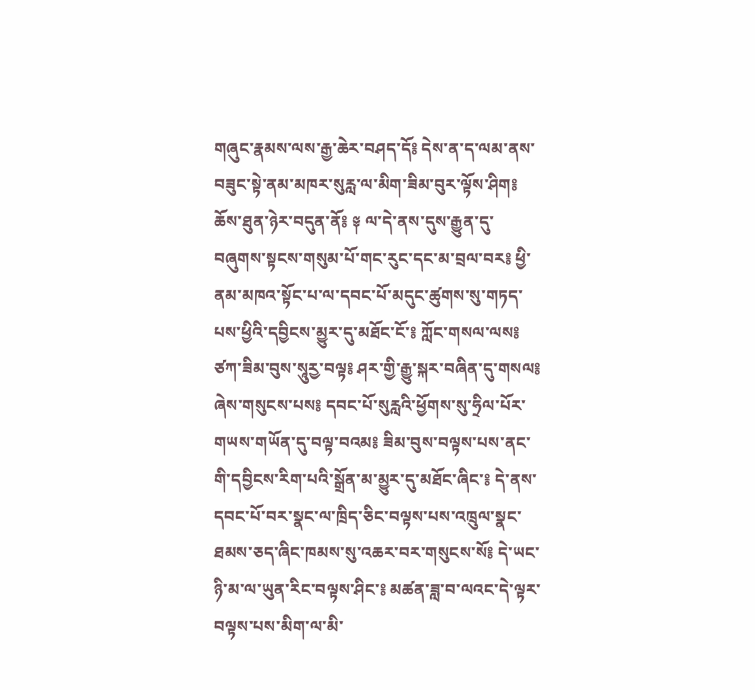གཞུང་རྣམས་ལས་རྒྱ་ཆེར་བཤད་དོ༔ དེས་ན་ད་ལམ་ནས་བཟུང་སྟེ་ནམ་མཁར་སུརླ་ལ་མིག་ཟིམ་བུར་ལྟོས་ཤིག༔ ཆོས་ཐུན་ཉེར་བདུན་ནོ༔ ༈ ལ་དེ་ནས་དུས་རྒྱུན་དུ་བཞུགས་སྟངས་གསུམ་པོ་གང་རུང་དང་མ་བྲལ་བར༔ ཕྱི་ནམ་མཁའ་སྟོང་པ་ལ་དབང་པོ་མདུང་ཚུགས་སུ་གཏད་པས་ཕྱིའི་དབྱིངས་མྱུར་དུ་མཐོང་ངོ་༔ ཀློང་གསལ་ལས༔ ཙཀ་ཟིམ་བུས་སཱུརྱ་བལྟ༔ ཤར་གྱི་རྒྱུ་སྐར་བཞིན་དུ་གསལ༔ ཞེས་གསུངས་པས༔ དབང་པོ་སུརླའི་ཕྱོགས་སུ་ཧྲིལ་པོར་གཡས་གཡོན་དུ་བལྟ་བའམ༔ ཟིམ་བུས་བལྟས་པས་ནང་གི་དབྱིངས་རིག་པའི་སྒྲོན་མ་མྱུར་དུ་མཐོང་ཞིང་༔ དེ་ནས་དབང་པོ་བར་སྣང་ལ་ཁྲིད་ཅིང་བལྟས་པས་འཁྲུལ་སྣང་ཐམས་ཅད་ཞིང་ཁམས་སུ་འཆར་བར་གསུངས་སོ༔ དེ་ཡང་ཉི་མ་ལ་ཡུན་རིང་བལྟས་ཤིང་༔ མཚན་ཟླ་བ་ལའང་དེ་ལྟར་བལྟས་པས་མིག་ལ་མི་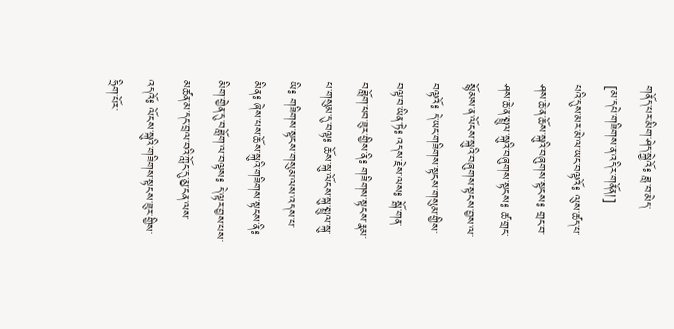གནོད་པར་མིག་ཤེད་སྐྱེའོ༔ ཟླ་བ་མེད་
[མ་དཔེ་གཟིགས་ན་འདིར་གནོན།]
པའི་དུས་མར་མེ་ལ་ཡང་བལྟའོ༔ ལུས་ཚད་པ་ཤས་ཆེ་ན་ཆོས་སྐུའི་བཞུགས་སྟངས༔ གྲང་བ་ཤས་ཆེ་ན་སྤྲུལ་སྐུའི་བཞུགས་སྟངས༔ ཚ་གྲང་སྙོམས་ན་ལོངས་སྐུའི་བཞུགས་སྟངས་བྱས་ལ་བལྟའོ༔ དེ་ཡང་གཟིགས་སྟངས་གསུམ་གྱིས་བལྟ་བ་ཡིན་ཏེ༔ འདས་རྗེས་ལས༔ སྒོ་གན་བཟློག་ཕབ་ཟུར་གྱིས་ནི༔ གཟིགས་སྟངས་རྣམ་པ་གསུམ་དུ་བལྟ༔ ཆོས་སྐུ་ལོངས་སྐུ་སྤྲུལ་སྐུ་ཡི༔ གཟིགས་སྟངས་གསུམ་ལས་འདས་པ་མིན༔ ཞེས་པས་ཆོས་སྐུའི་གཟིགས་སྟངས་ནི༔ མིག་གྱེན་དུ་བཟློག་ལ་བལྟས༔ དེ་ལྟར་བྱས་པས་མཚན་མ་དང་བྲལ་བའི་ཀློང་དུ་མྱ་ངན་ལས་འདའོ༔ ལོངས་སྐུའི་གཟིགས་སྟངས་ཟུར་གྱིས་ཧྲིག་པོར་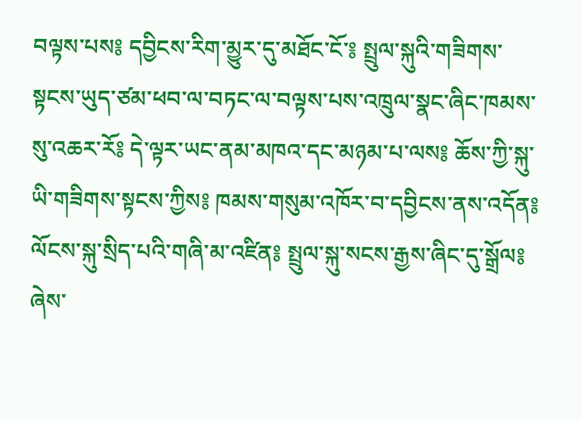བལྟས་པས༔ དབྱིངས་རིག་མྱུར་དུ་མཐོང་ངོ་༔ སྤྲུལ་སྐུའི་གཟིགས་སྟངས་ཡུད་ཙམ་ཕབ་ལ་བཏང་ལ་བལྟས་པས་འཁྲུལ་སྣང་ཞིང་ཁམས་སུ་འཆར་རོ༔ དེ་ལྟར་ཡང་ནམ་མཁའ་དང་མཉམ་པ་ལས༔ ཆོས་ཀྱི་སྐུ་ཡི་གཟིགས་སྟངས་ཀྱིས༔ ཁམས་གསུམ་འཁོར་བ་དབྱིངས་ནས་འདོན༔ ལོངས་སྐུ་སྲིད་པའི་གཞི་མ་འཛིན༔ སྤྲུལ་སྐུ་སངས་རྒྱས་ཞིང་དུ་སྒྲོལ༔ ཞེས་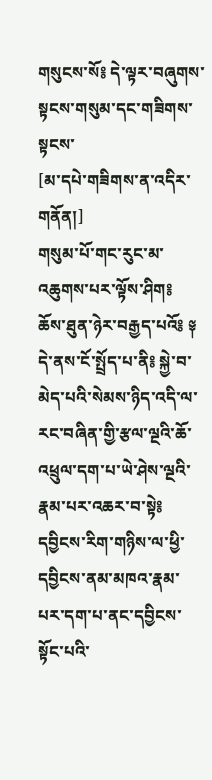གསུངས་སོ༔ དེ་ལྟར་བཞུགས་སྟངས་གསུམ་དང་གཟིགས་སྟངས་
[མ་དཔེ་གཟིགས་ན་འདིར་གནོན།]
གསུམ་པོ་གང་རུང་མ་འཆུགས་པར་ལྟོས་ཤིག༔ ཆོས་ཐུན་ཉེར་བརྒྱད་པའོ༔ ༈ དེ་ནས་ངོ་སྤྲོད་པ་ནི༔ སྐྱེ་བ་མེད་པའི་སེམས་ཉིད་འདི་ལ་རང་བཞིན་གྱི་རྩལ་ལྔའི་ཆོ་འཕྲུལ་དག་པ་ཡེ་ཤེས་ལྔའི་རྣམ་པར་འཆར་བ་སྟེ༔ དབྱིངས་རིག་གཉིས་ལ་ཕྱི་དབྱིངས་ནམ་མཁའ་རྣམ་པར་དག་པ་ནང་དབྱིངས་སྟོང་པའི་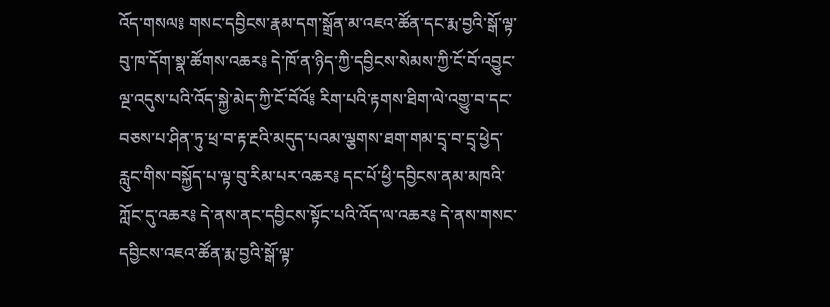འོད་གསལ༔ གསང་དབྱིངས་རྣམ་དག་སྒྲོན་མ་འཇའ་ཚོན་དང་རྨ་བྱའི་སྒོ་ལྟ་བུ་ཁ་དོག་སྣ་ཚོགས་འཆར༔ དེ་ཁོ་ན་ཉིད་ཀྱི་དབྱིངས་སེམས་ཀྱི་ངོ་བོ་འབྱུང་ལྔ་འདུས་པའི་འོད་སྐྱེ་མེད་ཀྱི་ངོ་བོའོ༔ རིག་པའི་རྟགས་ཐིག་ལེ་འགྱུ་བ་དང་བཅས་པ་ཤིན་ཏུ་ཕྲ་བ་རྟ་རྔའི་མདུད་པའམ་ལྕགས་ཐག་གམ་དྲྭ་བ་དྲྭ་ཕྱེད་རླུང་གིས་བསྐྱོད་པ་ལྟ་བུ་རིམ་པར་འཆར༔ དང་པོ་ཕྱི་དབྱིངས་ནམ་མཁའི་ཀློང་དུ་འཆར༔ དེ་ནས་ནང་དབྱིངས་སྟོང་པའི་འོད་ལ་འཆར༔ དེ་ནས་གསང་དབྱིངས་འཇའ་ཚོན་རྨ་བྱའི་སྒོ་ལྟ་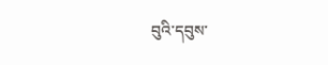བུའི་དབུས་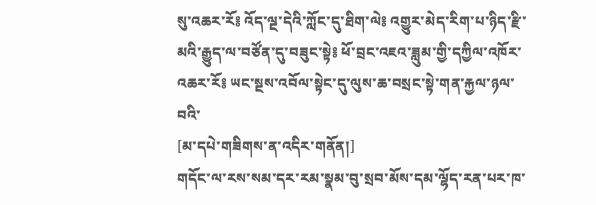སུ་འཆར་རོ༔ འོད་ལྔ་དེའི་ཀློང་དུ་ཐིག་ལེ༔ འགྱུར་མེད་རིག་པ་ཉིད་རྫི་མའི་རྒྱུད་ལ་བཙོན་དུ་བཟུང་སྟེ༔ ཕོ་བྲང་འཇའ་ཟླུམ་གྱི་དཀྱིལ་འཁོར་འཆར་རོ༔ ཡང་སྔས་འབོལ་སྟེང་དུ་ལུས་ཆ་བསྲང་སྟེ་གན་རྐྱལ་ཉལ་བའི་
[མ་དཔེ་གཟིགས་ན་འདིར་གནོན།]
གདོང་ལ་རས་སམ་དར་རམ་སྣམ་བུ་སྲབ་མོས་དམ་ལྷོད་རན་པར་ཁ་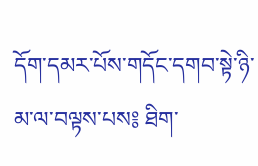དོག་དམར་པོས་གདོང་དགབ་སྟེ་ཉི་མ་ལ་བལྟས་པས༔ ཐིག་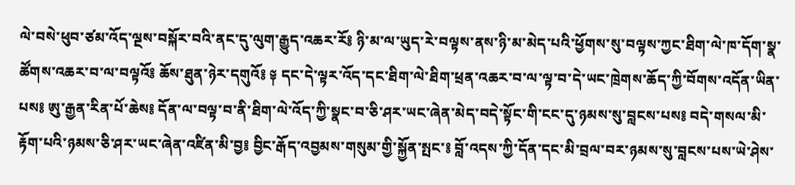ལེ་བསེ་ཕུབ་ཙམ་འོད་ལྔས་བསྐོར་བའི་ནང་དུ་ལུག་རྒྱུད་འཆར་རོ༔ ཉི་མ་ལ་ཡུད་རེ་བལྟས་ནས་ཉི་མ་མེད་པའི་ཕྱོགས་སུ་བལྟས་ཀྱང་ཐིག་ལེ་ཁ་དོག་སྣ་ཚོགས་འཆར་བ་ལ་བལྟའོ༔ ཆོས་ཐུན་ཉེར་དགུའོ༔ ༈ དང་དེ་ལྟར་འོད་དང་ཐིག་ལེ་ཐིག་ཕྲན་འཆར་བ་ལ་ལྟ་བ་དེ་ཡང་ཁྲེགས་ཆོད་ཀྱི་བོགས་འདོན་ཡིན་པས༔ ཨུ་རྒྱན་རིན་པོ་ཆེས༔ དོན་ལ་བལྟ་བ་ནི་ཐིག་ལེ་འོད་ཀྱི་སྣང་བ་ཅི་ཤར་ཡང་ཞེན་མེད་བདེ་སྟོང་གི་ངང་དུ་ཉམས་སུ་བླངས་པས༔ བདེ་གསལ་མི་རྟོག་པའི་ཉམས་ཅི་ཤར་ཡང་ཞེན་འཛིན་མི་བྱ༔ བྱིང་རྒོད་འབྱམས་གསུམ་གྱི་སྐྱོན་སྤང་༔ བློ་འདས་ཀྱི་དོན་དང་མི་བྲལ་བར་ཉམས་སུ་བླངས་པས་ཡེ་ཤེས་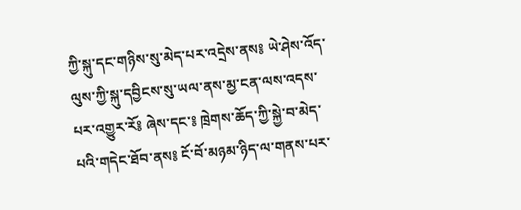ཀྱི་སྐུ་དང་གཉིས་སུ་མེད་པར་འདྲེས་ནས༔ ཡེ་ཤེས་འོད་ལུས་ཀྱི་སྐུ་དབྱིངས་སུ་ཡལ་ནས་མྱ་ངན་ལས་འདས་པར་འགྱུར་རོ༔ ཞེས་དང་༔ ཁྲེགས་ཆོད་ཀྱི་སྐྱེ་བ་མེད་པའི་གདེང་ཐོབ་ནས༔ ངོ་བོ་མཉམ་ཉིད་ལ་གནས་པར་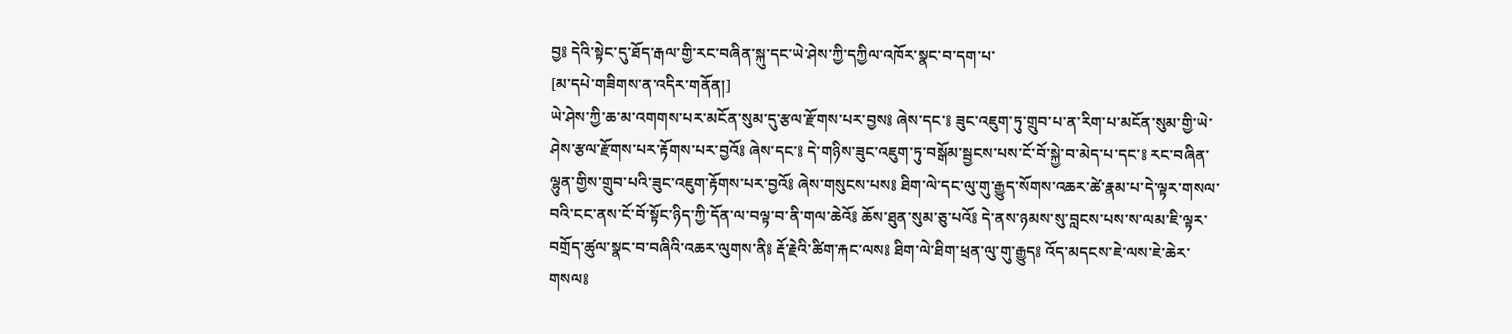བྱ༔ དེའི་སྟེང་དུ་ཐོད་རྒལ་གྱི་རང་བཞིན་སྐུ་དང་ཡེ་ཤེས་ཀྱི་དཀྱིལ་འཁོར་སྣང་བ་དག་པ་
[མ་དཔེ་གཟིགས་ན་འདིར་གནོན།]
ཡེ་ཤེས་ཀྱི་ཆ་མ་འགགས་པར་མངོན་སུམ་དུ་རྩལ་རྫོགས་པར་བྱས༔ ཞེས་དང་༔ ཟུང་འཇུག་ཏུ་གྲུབ་པ་ན་རིག་པ་མངོན་སུམ་གྱི་ཡེ་ཤེས་རྩལ་རྫོགས་པར་རྟོགས་པར་བྱའོ༔ ཞེས་དང་༔ དེ་གཉིས་ཟུང་འཇུག་ཏུ་བསྒོམ་སྦྱངས་པས་ངོ་བོ་སྐྱེ་བ་མེད་པ་དང་༔ རང་བཞིན་ལྷུན་གྱིས་གྲུབ་པའི་ཟུང་འཇུག་རྟོགས་པར་བྱའོ༔ ཞེས་གསུངས་པས༔ ཐིག་ལེ་དང་ལུ་གུ་རྒྱུད་སོགས་འཆར་ཚེ་རྣམ་པ་དེ་ལྟར་གསལ་བའི་ངང་ནས་ངོ་བོ་སྟོང་ཉིད་ཀྱི་དོན་ལ་བལྟ་བ་ནི་གལ་ཆེའོ༔ ཆོས་ཐུན་སུམ་ཅུ་པའོ༔ དེ་ནས་ཉམས་སུ་བླངས་པས་ས་ལམ་ཇི་ལྟར་བགྲོད་ཚུལ་སྣང་བ་བཞིའི་འཆར་ལུགས་ནི༔ རྡོ་རྗེའི་ཚིག་རྐང་ལས༔ ཐིག་ལེ་ཐིག་ཕྲན་ལུ་གུ་རྒྱུད༔ འོད་མདངས་ཇེ་ལས་ཇེ་ཆེར་གསལ༔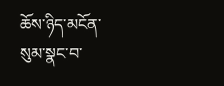ཆོས་ཉིད་མངོན་སུམ་སྣང་བ་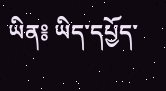ཡིན༔ ཡིད་དཔྱོད་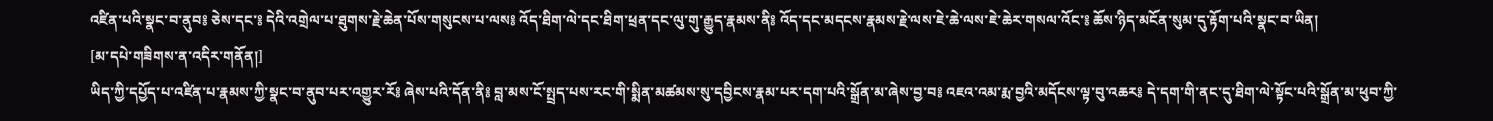འཛིན་པའི་སྣང་བ་ནུབ༔ ཅེས་དང་༔ དེའི་འགྲེལ་པ་ཐུགས་རྗེ་ཆེན་པོས་གསུངས་པ་ལས༔ འོད་ཐིག་ལེ་དང་ཐིག་ཕྲན་དང་ལུ་གུ་རྒྱུད་རྣམས་ནི༔ འོད་དང་མདངས་རྣམས་རྗེ་ལས་ཇེ་ཆེ་ལས་ཇེ་ཆེར་གསལ་འོང་༔ ཆོས་ཉིད་མངོན་སུམ་དུ་རྟོག་པའི་སྣང་བ་ཡིན།
[མ་དཔེ་གཟིགས་ན་འདིར་གནོན།]
ཡིད་ཀྱི་དཔྱོད་པ་འཛིན་པ་རྣམས་ཀྱི་སྣང་བ་ནུབ་པར་འགྱུར་རོ༔ ཞེས་པའི་དོན་ནི༔ བླ་མས་ངོ་སྤྲད་པས་རང་གི་སྨིན་མཚམས་སུ་དབྱིངས་རྣམ་པར་དག་པའི་སྒྲོན་མ་ཞེས་བྱ་བ༔ འཇའ་འམ་རྨ་བྱའི་མདོངས་ལྟ་བུ་འཆར༔ དེ་དག་གི་ནང་དུ་ཐིག་ལེ་སྟོང་པའི་སྒྲོན་མ་ཕུབ་ཀྱི་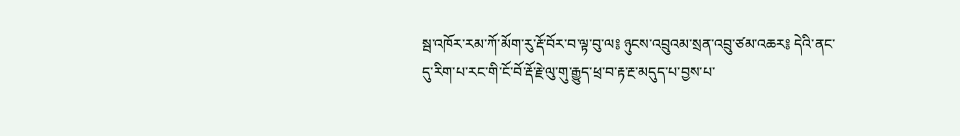སྦ་འཁོར་རམ་ཀོ་མོག་རུ་རྡོ་བོར་བ་ལྟ་བུ་ལ༔ ཉུངས་འབྲུའམ་སྲན་འབྲུ་ཙམ་འཆར༔ དེའི་ནང་དུ་རིག་པ་རང་གི་ངོ་བོ་རྡོ་རྗེ་ལུ་གུ་རྒྱུད་ཕྲ་བ་རྟ་རྔ་མདུད་པ་བྱས་པ་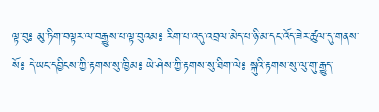ལྟ་བུ༔ མུ་ཏིག་བལྟར་ལ་བརྒྱུས་པ་ལྟ་བུའམ༔ རིག་པ་འདུ་འབྲལ་མེད་པ་ཉི་མ་དང་འོད་ཟེར་ཚུལ་དུ་གནས་སོ༔ དེ་ཡང་དབྱིངས་ཀྱི་རྟགས་སུ་ཁྱིམ༔ ཡེ་ཤེས་ཀྱི་རྟགས་སུ་ཐིག་ལེ༔ སྐུའི་རྟགས་སུ་ལུ་གུ་རྒྱུད་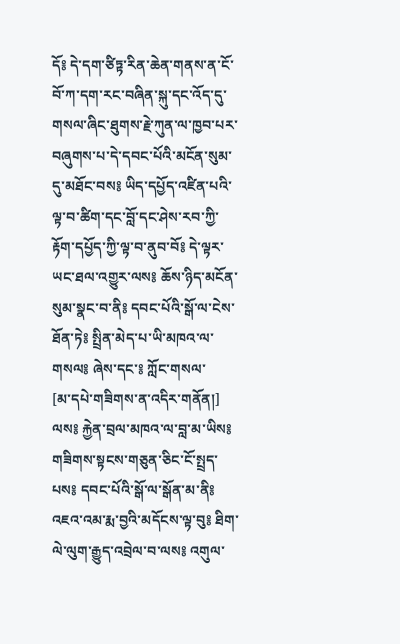དོ༔ དེ་དག་ཙིཏྟ་རིན་ཆེན་གནས་ན་ངོ་བོ་ཀ་དག་རང་བཞིན་སྐུ་དང་འོད་དུ་གསལ་ཞིང་ཐུགས་རྗེ་ཀུན་ལ་ཁྱབ་པར་བཞུགས་པ་དེ་དབང་པོའི་མངོན་སུམ་དུ་མཐོང་བས༔ ཡིད་དཔྱོད་འཛིན་པའི་ལྟ་བ་ཚིག་དང་བློ་དང་ཤེས་རབ་ཀྱི་རྟོག་དཔྱོད་ཀྱི་ལྟ་བ་ནུབ་བོ༔ དེ་ལྟར་ཡང་ཐལ་འགྱུར་ལས༔ ཆོས་ཉིད་མངོན་སུམ་སྣང་བ་ནི༔ དབང་པོའི་སྒོ་ལ་ངེས་ཐོན་ཏེ༔ སྤྲིན་མེད་པ་ཡི་མཁའ་ལ་གསལ༔ ཞེས་དང་༔ ཀློང་གསལ་
[མ་དཔེ་གཟིགས་ན་འདིར་གནོན།]
ལས༔ རྐྱེན་བྲལ་མཁའ་ལ་བླ་མ་ཡིས༔ གཟིགས་སྟངས་གཅུན་ཅིང་ངོ་སྤྲད་པས༔ དབང་པོའི་སྒོ་ལ་སྒོན་མ་ནི༔ འཇའ་འམ་རྨ་བྱའི་མདོངས་ལྟ་བུ༔ ཐིག་ལེ་ལུག་རྒྱུད་འབྲེལ་བ་ལས༔ འགུལ་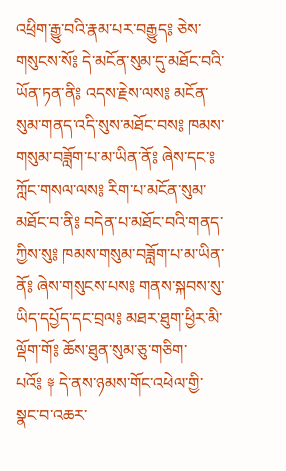འཕྲིག་རྒྱུ་བའི་རྣམ་པར་བརྒྱུད༔ ཅེས་གསུངས་སོ༔ དེ་མངོན་སུམ་དུ་མཐོང་བའི་ཡོན་ཏན་ནི༔ འདས་རྗེས་ལས༔ མངོན་སུམ་གནད་འདི་སུས་མཐོང་བས༔ ཁམས་གསུམ་བཟློག་པ་མ་ཡིན་ནོ༔ ཞེས་དང་༔ ཀློང་གསལ་ལས༔ རིག་པ་མངོན་སུམ་མཐོང་བ་ནི༔ བདེན་པ་མཐོང་བའི་གནད་ཀྱིས་སུ༔ ཁམས་གསུམ་བཟློག་པ་མ་ཡིན་ནོ༔ ཞེས་གསུངས་པས༔ གནས་སྐབས་སུ་ཡིད་དཔྱོད་དང་བྲལ༔ མཐར་ཐུག་ཕྱིར་མི་ལྡོག་གོ༔ ཆོས་ཐུན་སུམ་ཅུ་གཅིག་པའོ༔ ༈ དེ་ནས་ཉམས་གོང་འཕེལ་གྱི་སྣང་བ་འཆར་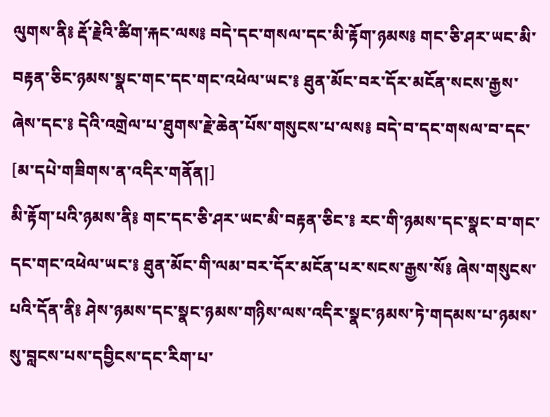ལུགས་ནི༔ རྡོ་རྗེའི་ཚིག་རྐང་ལས༔ བདེ་དང་གསལ་དང་མི་རྟོག་ཉམས༔ གང་ཅི་ཤར་ཡང་མི་བརྟན་ཅིང་ཉམས་སྣང་གང་དང་གང་འཕེལ་ཡང་༔ ཐུན་མོང་བར་དོར་མངོན་སངས་རྒྱས་ཞེས་དང་༔ དེའི་འགྲེལ་པ་ཐུགས་རྗེ་ཆེན་པོས་གསུངས་པ་ལས༔ བདེ་བ་དང་གསལ་བ་དང་
[མ་དཔེ་གཟིགས་ན་འདིར་གནོན།]
མི་རྟོག་པའི་ཉམས་ནི༔ གང་དང་ཅི་ཤར་ཡང་མི་བརྟན་ཅིང་༔ རང་གི་ཉམས་དང་སྣང་བ་གང་དང་གང་འཕེལ་ཡང་༔ ཐུན་མོང་གི་ལམ་བར་དོར་མངོན་པར་སངས་རྒྱས་སོ༔ ཞེས་གསུངས་པའི་དོན་ནི༔ ཤེས་ཉམས་དང་སྣང་ཉམས་གཉིས་ལས་འདིར་སྣང་ཉམས་ཏེ་གདམས་པ་ཉམས་སུ་བླངས་པས་དབྱིངས་དང་རིག་པ་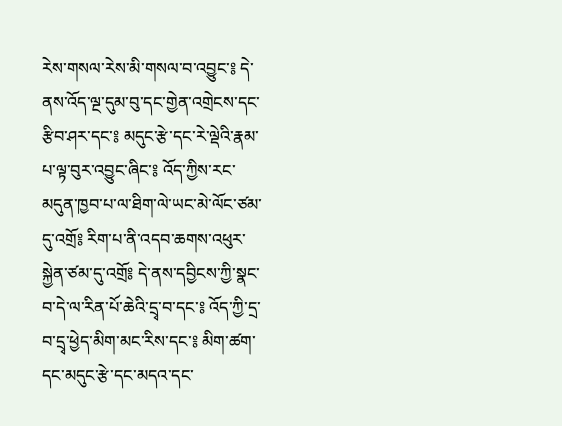རེས་གསལ་རེས་མི་གསལ་བ་འབྱུང་༔ དེ་ནས་འོད་ལྔ་དུམ་བུ་དང་གྱེན་འགྲེངས་དང་རྩིབ་ཤར་དང་༔ མདུང་རྩེ་དང་རེ་ལྡེའི་རྣམ་པ་ལྟ་བུར་འབྱུང་ཞིང་༔ འོད་ཀྱིས་རང་མདུན་ཁྱབ་པ་ལ་ཐིག་ལེ་ཡང་མེ་ལོང་ཙམ་དུ་འགྲོ༔ རིག་པ་ནི་འདབ་ཆགས་འཕུར་སྐྱེན་ཙམ་དུ་འགྲོ༔ དེ་ནས་དབྱིངས་ཀྱི་སྣང་བ་དེ་ལ་རིན་པོ་ཆེའི་དྲྭ་བ་དང་༔ འོད་ཀྱི་དྲ་བ་དྲྭ་ཕྱེད་མིག་མང་རིས་དང་༔ མིག་ཚག་དང་མདུང་རྩེ་དང་མདའ་དང་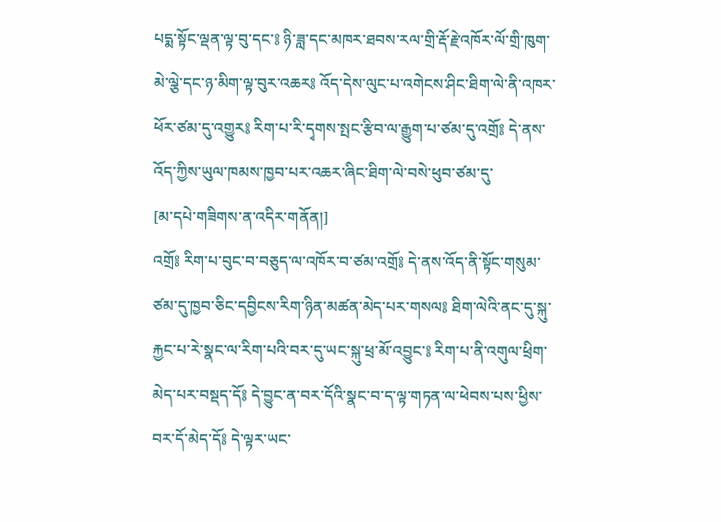པདྨ་སྟོང་ལྡན་ལྟ་བུ་དང་༔ ཉི་ཟླ་དང་མཁར་ཐབས་རལ་གྲི་རྡོ་རྗེ་འཁོར་ལོ་གྲི་ཁུག་མེ་ལྕེ་དང་ཉ་མིག་ལྟ་བུར་འཆར༔ འོད་དེས་ལུང་པ་འགེངས་ཤིང་ཐིག་ལེ་ནི་འཁར་ཕོར་ཙམ་དུ་འགྱུར༔ རིག་པ་རི་དྭགས་སྤང་རྩིབ་ལ་རྒྱུག་པ་ཙམ་དུ་འགྲོ༔ དེ་ནས་འོད་ཀྱིས་ཡུལ་ཁམས་ཁྱབ་པར་འཆར་ཞིང་ཐིག་ལེ་བསེ་ཕུབ་ཙམ་དུ་
[མ་དཔེ་གཟིགས་ན་འདིར་གནོན།]
འགྲོ༔ རིག་པ་བུང་བ་བཅུད་ལ་འཁོར་བ་ཙམ་འགྲོ༔ དེ་ནས་འོད་ནི་སྟོང་གསུམ་ཙམ་དུ་ཁྱབ་ཅིང་དབྱིངས་རིག་ཉིན་མཚན་མེད་པར་གསལ༔ ཐིག་ལེའི་ནང་དུ་སྐུ་རྐྱང་པ་རེ་སྣང་ལ་རིག་པའི་བར་དུ་ཡང་སྐུ་ཕྲ་མོ་འབྱུང་༔ རིག་པ་ནི་འགུལ་ཕྲིག་མེད་པར་བསྡད་དོ༔ དེ་བྱུང་ན་བར་དོའི་སྣང་བ་ད་ལྟ་གཏན་ལ་ཕེབས་པས་ཕྱིས་བར་དོ་མེད་དོ༔ དེ་ལྟར་ཡང་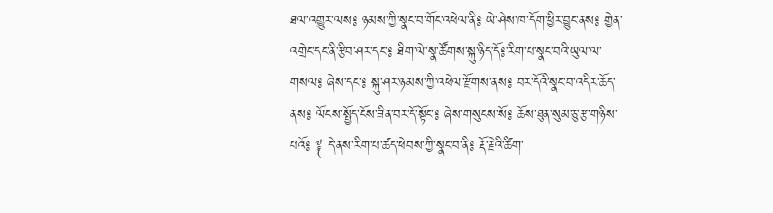ཐལ་འགྱུར་ལས༔ ཉམས་ཀྱི་སྣང་བ་གོང་འཕེལ་ནི༔ ཡེ་ཤེས་ཁ་དོག་ཕྱིར་བྱུང་ནས༔ གྱེན་འགྲེང་དང་ནི་རྩིབ་ཤར་དང་༔ ཐིག་ལེ་སྣ་ཚོགས་སྐུ་ཉིད་དོ༔་རིག་པ་སྣང་བའི་ཡུལ་ལ་གསལ༔ ཞེས་དང་༔ སྐུ་ཤར་ཉམས་ཀྱི་འཕེལ་རྫོགས་ནས༔ བར་དོའི་སྣང་བ་འདིར་ཆོད་ནས༔ ལོངས་སྤྱོད་ངོས་ཟིན་བར་དོ་སྟོང་༔ ཞེས་གསུངས་སོ༔ ཆོས་ཐུན་སུམ་ཅུ་རྩ་གཉིས་པའོ༔ ༈ དེ་ནས་རིག་པ་ཚད་ཕེབས་ཀྱི་སྣང་བ་ནི༔ རྡོ་རྗེའི་ཚིག་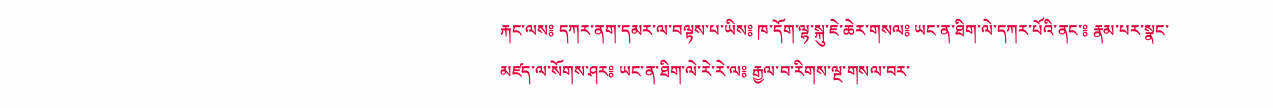རྐང་ལས༔ དཀར་ནག་དམར་ལ་བལྟས་པ་ཡིས༔ ཁ་དོག་ལྷ་སྐུ་ཇེ་ཆེར་གསལ༔ ཡང་ན་ཐིག་ལེ་དཀར་པོའི་ནང་༔ རྣམ་པར་སྣང་མཛད་ལ་སོགས་ཤར༔ ཡང་ན་ཐིག་ལེ་རེ་རེ་ལ༔ རྒྱལ་བ་རིགས་ལྔ་གསལ་བར་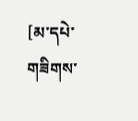[མ་དཔེ་གཟིགས་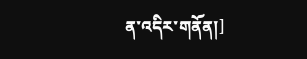ན་འདིར་གནོན།]